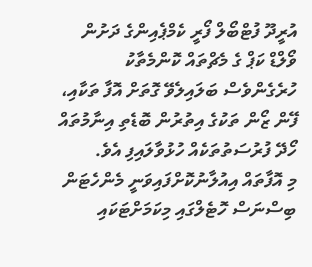އުރީދޫ ފުޓްބޯލް ފޯރީ ކެމްޕެއިންގެ ދަށުން ވޯލްޑް ކަޕް ގެ މެޗްތައް ކޮންމެތާކު ހުރެގެންވެސް ބަލައިލެވޭ ގޮތަށް އޮފާ ތަކާއި، ފޭން ޒޯން ތަކުގެ އިތުރުން ބޮޑެތި އިނާމުތައް ހޯދޭ ފުރުސަތުތަކެއް ހުޅުވާލައިފި އެވެ.
މި އޮފާތައް އިއުލާނުކޮށްފައިވަނީ މެންހެޓަން ބިސްނަސް ހޮޓެލްގައި މިކަމަށްޓަކައި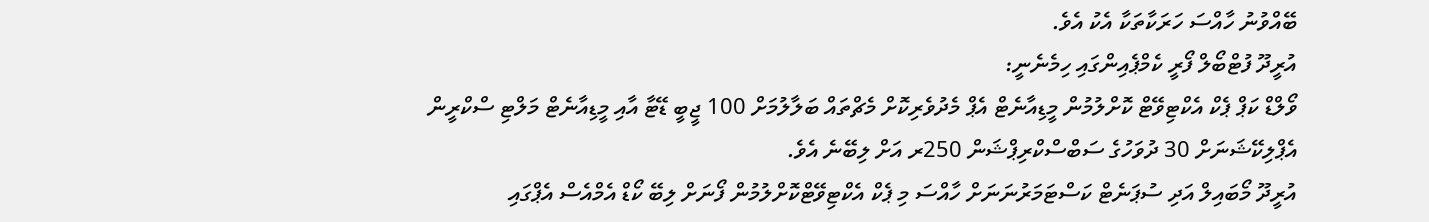ބޭއްވުނު ހާއްސަ ހަރަކާތަކާ އެކު އެވެ.
އުރީދޫ ފުޓްބޯލް ފޯރީ ކެމްޕެއިންގައި ހިމެނެނީ:
ވޯލްޑް ކަޕް ޕެކް އެކްޓިވޭޓް ކޮށްލުމުން މީޑިއާނެޓް އެޕް މެދުވެރިކޮށް މެޗްތައް ބަލާލުމަށް 100 ޖީބީ ޑޭޓާ އާއި މީޑިއާނެޓް މަލްޓި ސްކްރީން އެޕްލިކޭޝަނަށް 30 ދުވަހުގެ ސަބްސްކްރިޕްޝަން 250ރ އަށް ލިބޭނެ އެވެ.
އުރީދޫ މޯބައިލް އަދި ސުޕަނެޓް ކަސްޓަމަރުނަނަށް ހާއްސަ މި ޕެކް އެކްޓިވޭޓްކޮށްލުމުން ފޯނަށް ލިބޭ ކޯޑް އެމްއެސް އެޕްގައި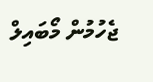ޖެހުމުން މޯބައިލް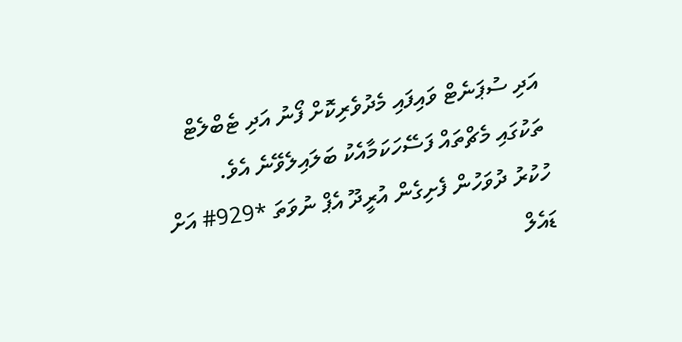އަދި ސުޕަނެޓް ވައިފައި މެދުވެރިކޮށް ފޯނު އަދި ޓެބްލެޓް ތަކުގައި މެޗްތައް ފަސޭހަކަމާއެކު ބަލައިލެވޭނެ އެވެ.
ހުކުރު ދުވަހުން ފެށިގެން އުރީދޫ އެޕް ނުވަތަ *929# އަށް ޑައެލް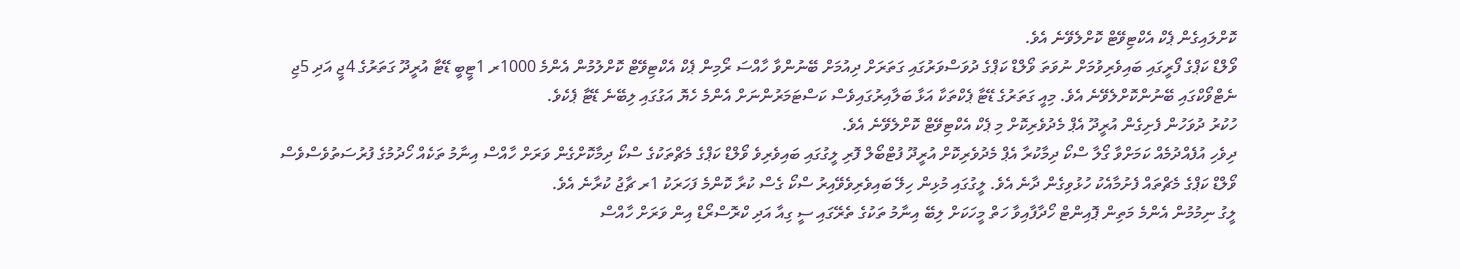ކޮށްލައިގެން ޕެކް އެކްޓިވޭޓް ކޮށްލެވޭނެ އެވެ.
ވޯލްޑް ކަޕްގެ ފޯރީގައި ބައިވެރިވުމަށް ނުވަތަ ވޯލްޑް ކަޕްގެ ދުވަސްވަރުގައި ގަތަރަށް ދިއުމަށް ބޭނުންވާ ހާއްސަ ރޯމިން ޕެކް އެކްޓިވޭޓް ކޮށްލުމުން އެންމެ 1000ރ 1ޓީބީ ޑޭޓާ އުރީދޫ ގަތަރުގެ 4ޖީ އަދި 5ޖި ނެޓްވޯކްގައި ބޭނުންކޮށްލެވޭނެ އެވެ. މިއީ ގަތަރުގެ ޑޭޓާ ޕެކްތަކާ އަޅާ ބަލާއިރުގައިވެސް ކަސްޓަމަރުންނަށް އެންމެ ހެޔޮ އަގުގައި ލިބޭނެ ޑޭޓާ ޕެކެވެ.
ހުކުރު ދުވަހުން ފެށިގެން އުރީދޫ އެޕް މެދުވެރިކޮށް މި ޕެކް އެކްޓިވޭޓް ކޮށްލެވޭނެ އެވެ.
ދިވެހި އުފެއްދުމެއް ކަމަށްވާ ގޯލާ ސްކޯ ދިމާކުރާ އެޕް މެދުވެރިކޮށް އުރީދޫ ފުޓްބޯލް ފޮރި ލީގުގައި ބައިވެރިވެ ވޯލްޑް ކަޕްގެ މެޗްތަކުގެ ސްކޯ ދިމާކޮށްގެން ވަރަށް ހާއްސް އިނާމު ތަކެއް ހޯދުމުގެ ފުރުސަތުވެސްވެސް ވޯލްޑް ކަޕްގެ މެޗްތައް ފެށުމާއެކު ހުޅުވިގެން ދާނެ އެވެ. ލީގުގައި މުޅިން ހިލޭ ބައިވެރިވެވޭއިރު ސްކޯ ގެސް ކުރާ ކޮންމެ ފަހަރަކު 1ރ ޗާޖު ކުރާނެ އެވެ.
ލީގު ނިމުމުން އެންމެ މަތިން ޕޮއިންޓް ހޯދާފާއިވާ ހަތް މީހަކަށް ލިބޭ އިނާމު ތަކުގެ ތެރޭގައި ސީ ގިއާ އަދި ކްރޮސްރޯޑް އިން ވަރަށް ހާއްސް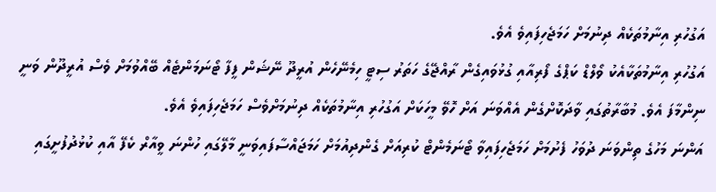އަގުހުރި އިނާމުތަކެއް ދިނުމަށް ހަމަޖެހިފައިވެ އެވެ.
އަގުހުރި އިނާމުތަކާއެކު ވޯލްޑް ކަޕްގެ ފޯރިއާއި ގުޅުވައިގެން ރާއްޖޭގެ ހަތަރު ސިޓީ ހިމެނޭހެން އުރީދޫ ނޭޝަން ފީފާ ޓޯނަމަންޓެއް ބޭއްވުމަށް ވެސް އުރީދޫން ވަނީ ނިންމާފަ އެވެ. މުބާރާތުގައި ވާދަކޮށްގެން އެއްވަނަ އަށް ހޮވޭ މީހަކަށް އަގުހުރި އިނާމުތަކެއް ދިނުމަށްވެސް ހަމަޖެހިފައިވެ އެވެ.
އަންނަ މަހުގެ ތިންވަނަ ދުވަހު ފެށުމަށް ހަމަޖެހިފައިވާ ޓޯނަމެންޓް ކުރިއަށް ގެންދިއުމަށް ހަމަޖައްސާފައިވަނީ މާލޭގައި ހުންނަ ވީއާރް ކެފޭ އާއި ކުޅުދުފުށީގައި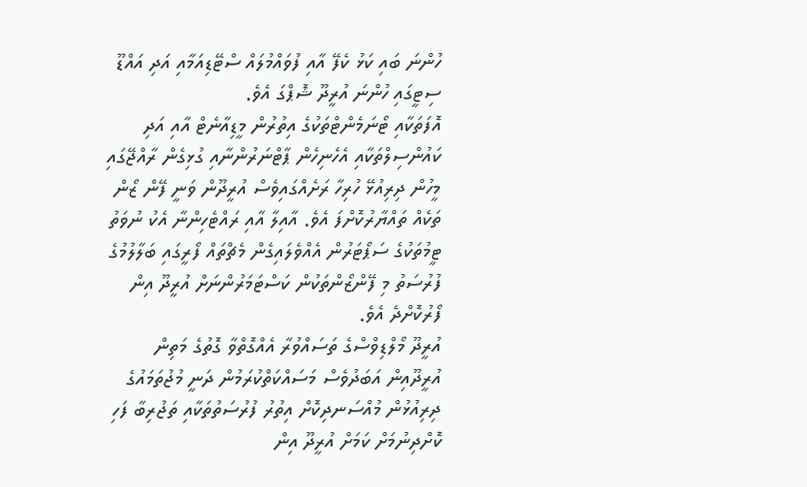ހުންނަ ބައި ކަޅު ކެފޭ އާއި ފުވައްމުލައް ސްޓޭޑިއަމާއި އަދި އައްޑޫ ސިޓީގައި ހުންނަ އުރީދޫ ޝޮޕްގަ އެވެ.
އޮފަތަކާއި ޓޯނަމެންޓްތަކުގެ އިތުރުން މީޑިއާނެޓް އާއި އަދި ކައުންސިލްތަކާއި އެހެނިހެން ޕާޓްނަރުންނާއި ގުޅިގެން ރާއްޖޭގައި މީހުން ދިރިއުޅޭ ހުރިހާ ރަށެއްގައިވެސް އުރީދޫން ވަނީ ފޭން ޒޯން ތަކެއް ތައްޔާރުކޮށްފަ އެވެ. އާއިލާ އާއި ރައްޓެހިންނާ އެކު ނުވަތު ޓީމުތަކުގެ ސަޕޯޓަރުން އެއްވެލައިގެން މެޗްތައް ފޯރީގައި ބަލާލުމުގެ ފުރުސަތު މި ފޭންޒޯންތަކުން ކަސްޓަމަރުންނަށް އުރީދޫ އިން ފޯރުކޮށްދެ އެވެ.
އުރީދޫ މޯލްޑިވްސްގެ ތަސައްވުރާ އެއްގޮތްވާ ގޮތުގެ މަތިން އުރީދޫއިން އަބަދުވެސް މަސައްކަތްކުރަމުން ދަނީ މުޖުތަމައުގެ ދިރިއުޅުން މުއްސަނދިކޮށް އިތުރު ފުރުސަތުތަކާއި ތަޖުރިބާ ފަހި ކޮށްދިނުމަށް ކަމަށް އުރީދޫ އިން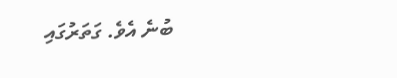ބުނެ އެވެ. ގަތަރުގައި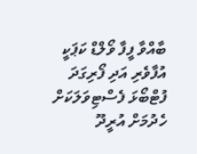ބާއްވާ ފީފާ ވޯލްޑް ކަޕަކީ އުފާވެރި އަދި ފޯރިގަދަ ފުޓްބޯޅަ ފެސްޓިވަލަކަށް ހެދުމަށް އުރީދޫ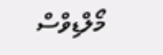މޯލްޑިވްސް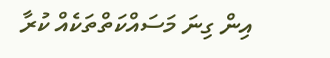އިން ގިނަ މަސައްކަތްތަކެއް ކުރާ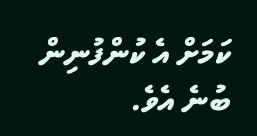ކަމަށް އެ ކުންފުނިން ބުނެ އެވެ.